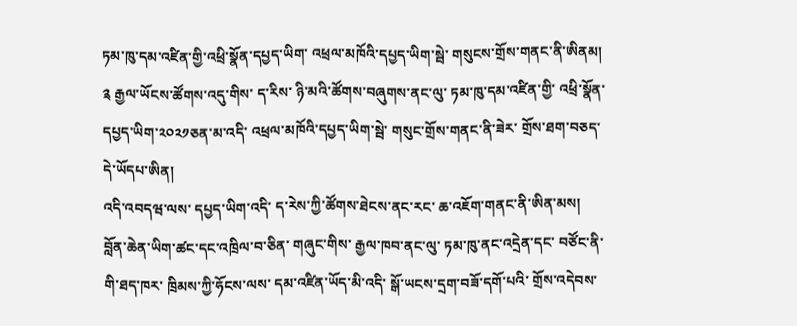ཏམ་ཁུ་དམ་འཛིན་གྱི་འཕྲི་སྣོན་དཔྱད་ཡིག་ འཕྲལ་མཁོའི་དཔྱད་ཡིག་སྦེ་ གསུངས་གྲོས་གནང་ནི་ཨིནམ།
༉ རྒྱལ་ཡོངས་ཚོགས་འདུ་གིས་ ད་རིས་ ཉི་མའི་ཚོགས་བཞུགས་ནང་ལུ་ ཏམ་ཁུ་དམ་འཛིན་གྱི་ འཕྲི་སྣོན་དཔྱད་ཡིག་༢༠༢༡ཅན་མ་འདི་ འཕྲལ་མཁོའི་དཔྱད་ཡིག་སྦེ་ གསུང་གྲོས་གནང་ནི་ཟེར་ གྲོས་ཐག་བཅད་དེ་ཡོདཔ་ཨིན།
འདི་འབདཝ་ལས་ དཔྱད་ཡིག་འདི་ ད་རེས་ཀྱི་ཚོགས་ཐེངས་ནང་རང་ ཆ་འཇོག་གནང་ནི་ཨིན་མས།
བློན་ཆེན་ཡིག་ཚང་དང་འཁྲིལ་བ་ཅིན་ གཞུང་གིས་ རྒྱལ་ཁབ་ནང་ལུ་ ཏམ་ཁུ་ནང་འདྲེན་དང་ བཙོང་ནི་གི་ཐད་ཁར་ ཁྲིམས་ཀྱི་ཧོངས་ལས་ དམ་འཛིན་ཡོད་མི་འདི་ སྒོ་ཡངས་དྲག་བཟོ་དགོ་པའི་ གྲོས་འདེབས་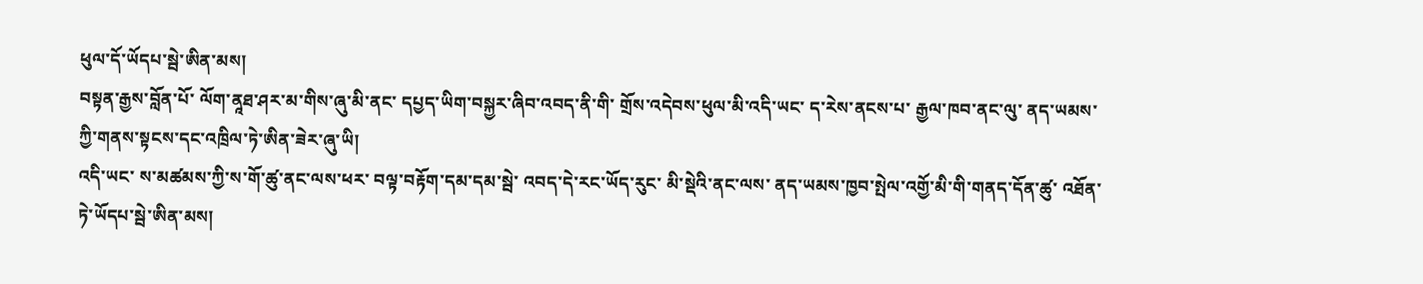ཕུལ་དོ་ཡོདཔ་སྦེ་ཨིན་མས།
བསྟན་རྒྱས་བློན་པོ་ ལོག་ནཱཐ་ཤར་མ་གིས་ཞུ་མི་ནང་ དཔྱད་ཡིག་བསྐྱར་ཞིབ་འབད་ནི་གི་ གྲོས་འདེབས་ཕུལ་མི་འདི་ཡང་ ད་རེས་ནངས་པ་ རྒྱལ་ཁབ་ནང་ལུ་ ནད་ཡམས་ཀྱི་གནས་སྟངས་དང་འཁྲིལ་ཏེ་ཨིན་ཟེར་ཞུ་ཡི།
འདི་ཡང་ ས་མཚམས་ཀྱི་ས་གོ་ཚུ་ནང་ལས་ཕར་ བལྟ་བརྟོག་དམ་དམ་སྦེ་ འབད་དེ་རང་ཡོད་རུང་ མི་སྡེའི་ནང་ལས་ ནད་ཡམས་ཁྱབ་སྤེལ་འགྱོ་མི་གི་གནད་དོན་ཚུ་ འཐོན་ཏེ་ཡོདཔ་སྦེ་ཨིན་མས།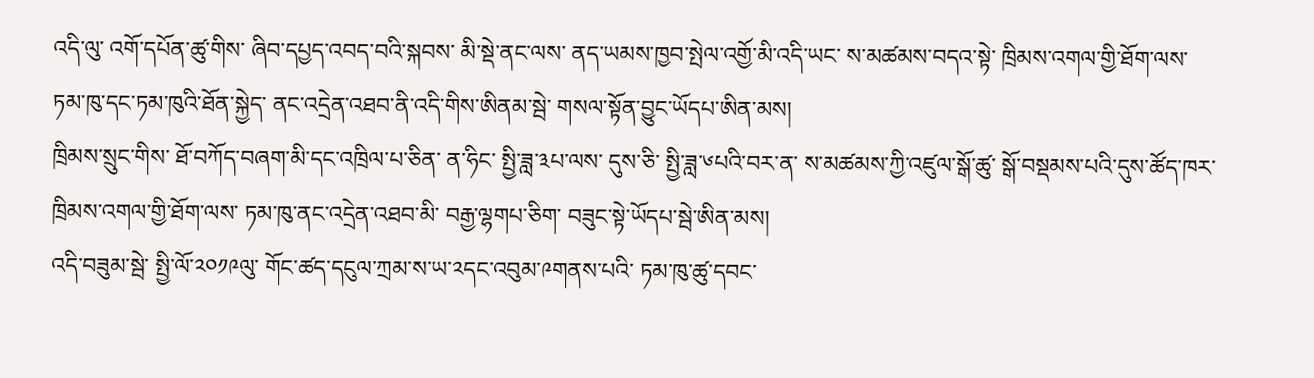འདི་ལུ་ འགོ་དཔོན་ཚུ་གིས་ ཞིབ་དཔྱད་འབད་བའི་སྐབས་ མི་སྡེ་ནང་ལས་ ནད་ཡམས་ཁྱབ་སྤེལ་འགྱོ་མི་འདི་ཡང་ ས་མཚམས་བདའ་སྟེ་ ཁྲིམས་འགལ་གྱི་ཐོག་ལས་ ཏམ་ཁུ་དང་ཏམ་ཁུའི་ཐོན་སྐྱེད་ ནང་འདྲེན་འཐབ་ནི་འདི་གིས་ཨིནམ་སྦེ་ གསལ་སྟོན་བྱུང་ཡོདཔ་ཨིན་མས།
ཁྲིམས་སྲུང་གིས་ ཐོ་བཀོད་བཞག་མི་དང་འཁྲིལ་པ་ཅིན་ ན་ཧིང་ སྤྱི་ཟླ་༣པ་ལས་ དུས་ཅི་ སྤྱི་ཟླ་༦པའི་བར་ན་ ས་མཚམས་ཀྱི་འཛུལ་སྒོ་ཚུ་ སྒོ་བསྡམས་པའི་དུས་ཚོད་ཁར་ ཁྲིམས་འགལ་གྱི་ཐོག་ལས་ ཏམ་ཁུ་ནང་འདྲེན་འཐབ་མི་ བརྒྱ་ལྷགཔ་ཅིག་ བཟུང་སྟེ་ཡོདཔ་སྦེ་ཨིན་མས།
འདི་བཟུམ་སྦེ་ སྤྱི་ལོ་༢༠༡༩ལུ་ གོང་ཚད་དངུལ་ཀྲམ་ས་ཡ་༢དང་འབུམ་༩གནས་པའི་ ཏམ་ཁུ་ཚུ་དབང་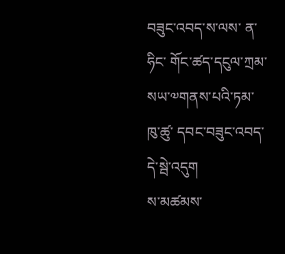བཟུང་འབད་ས་ལས་ ན་ཧིང་ གོང་ཚད་དངུལ་ཀྲམ་སཡ་༧གནས་པའི་ཏམ་ཁུ་ཚུ་ དབང་བཟུང་འབད་དེ་སྦེ་འདུག
ས་མཚམས་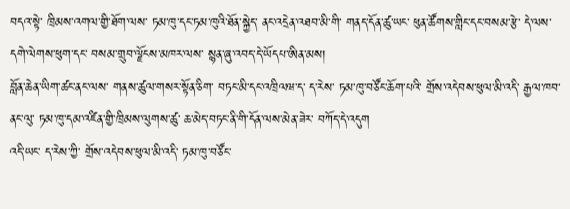བདའ་སྟེ་ ཁྲིམས་འགལ་གྱི་ཐོག་ལས་ ཏམ་ཁུ་དང་ཏམ་ཁུའི་ཐོན་སྐྱེད་ ནང་འདྲེན་འཐབ་མི་གི་ གནད་དོན་ཚུ་ཡང་ ཕུན་ཚོགས་གླིང་དང་བསམ་རྩེ་ དེ་ལས་ དགེ་ལེགས་ཕུག་དང་ བསམ་གྲུབ་ལྗོངས་མཁར་ལས་ སྙན་ཞུ་འབད་དེ་ཡོདཔ་ཨིན་མས།
བློན་ཆེན་ཡིག་ཚང་ནང་ལས་ གནས་ཚུལ་གསར་སྟོན་ཅིག་ བཏང་མི་དང་འཁྲིལཝ་ད་ ད་རེས་ ཏམ་ཁུ་བཙོང་ཆོག་པའི་ གྲོས་འདེབས་ཕུལ་མི་འདི་ རྒྱལ་ཁབ་ནང་ལུ་ ཏམ་ཁུ་དམ་འཛིན་གྱི་ཁྲིམས་ལུགས་ཚུ་ ཆ་མེད་བཏང་ནི་གི་དོན་ལས་མེན་ཟེར་ བཀོད་དེ་འདུག
འདི་ཡང་ ད་རེས་ཀྱི་ གྲོས་འདེབས་ཕུལ་མི་འདི་ ཏམ་ཁུ་བཙོང་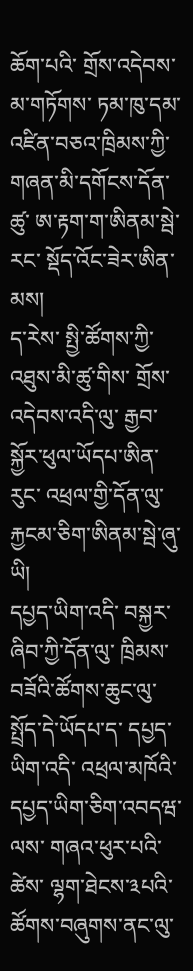ཆོག་པའི་ གྲོས་འདེབས་མ་གཏོགས་ ཏམ་ཁུ་དམ་འཛིན་བཅའ་ཁྲིམས་ཀྱི་ གཞན་མི་དགོངས་དོན་ཚུ་ ཨ་རྟག་ག་ཨིནམ་སྦེ་རང་ སྡོད་འོང་ཟེར་ཨིན་མས།
ད་རེས་ སྤྱི་ཚོགས་ཀྱི་འཐུས་མི་ཚུ་གིས་ གྲོས་འདེབས་འདི་ལུ་ རྒྱབ་སྐྱོར་ཕུལ་ཡོདཔ་ཨིན་རུང་ འཕྲལ་གྱི་དོན་ལུ་རྐྱངམ་ཅིག་ཨིནམ་སྦེ་ཞུ་ཡི།
དཔྱད་ཡིག་འདི་ བསྐྱར་ཞིབ་ཀྱི་དོན་ལུ་ ཁྲིམས་བཟོའི་ཚོགས་ཆུང་ལུ་ སྤྲོད་དེ་ཡོདཔ་ད་ དཔྱད་ཡིག་འདི་ འཕྲལ་མཁོའི་དཔྱད་ཡིག་ཅིག་འབདཝ་ལས་ གཞའ་ཕུར་པའི་ཚེས་ ལྷག་ཐེངས་༣པའི་ ཚོགས་བཞུགས་ནང་ལུ་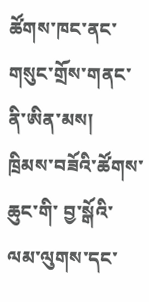ཚོགས་ཁང་ནང་ གསུང་གྲོས་གནང་ནི་ཨིན་མས།
ཁྲིམས་བཟོའི་ཚོགས་ཆུང་གི་ བྱ་སྒོའི་ལམ་ལུགས་དང་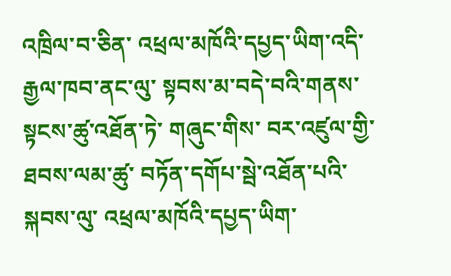འཁྲིལ་བ་ཅིན་ འཕྲལ་མཁོའི་དཔྱད་ཡིག་འདི་ རྒྱལ་ཁབ་ནང་ལུ་ སྟབས་མ་བདེ་བའི་གནས་སྟངས་ཚུ་འཐོན་ཏེ་ གཞུང་གིས་ བར་འཛུལ་གྱི་ཐབས་ལམ་ཚུ་ བཏོན་དགོཔ་སྦེ་འཐོན་པའི་སྐབས་ལུ་ འཕྲལ་མཁོའི་དཔྱད་ཡིག་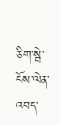ཅིག་སྦེ་ ངོས་ལེན་འབད་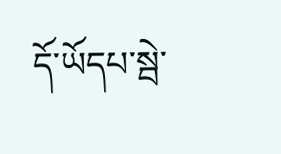དོ་ཡོདཔ་སྦེ་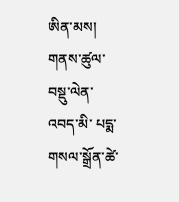ཨིན་མས།
གནས་ཚུལ་བསྡུ་ལེན་འབད་མི་ པདྨ་གསལ་སྒྲོན་ཚེ་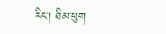རིང་། ཐིམ་ཕུག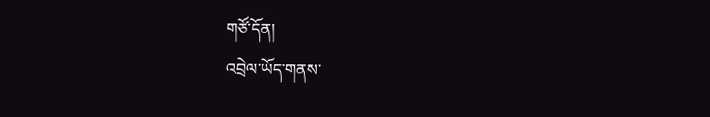གཙོ་དོན།
འབྲེལ་ཡོད་གནས་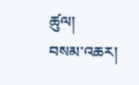ཚུལ།
བསམ་འཆར།